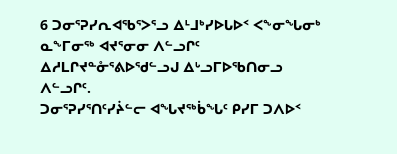6 ᑐᓂᕐᕈᓯᕆᐊᖃᕐᐳᕐᓗ ᐃᒻᒧᒃᓯᐅᒐᐅᑉ ᐸᖕᓂᖓᓂᒃ ᓇᖕᒥᓂᖅ ᐊᔪᕐᓂᓂ ᐱᓪᓗᒋᑦ ᐃᓱᒪᒋᔪᓐᓁᕐᕕᐅᖁᓪᓗᒍ ᐃᒡᓗᒥᐅᖃᑎᓂᓗ ᐱᓪᓗᒋᑦ.
ᑐᓂᕐᕈᓯᕐᑎᑦᓯᔩᓪᓕ ᐊᖓᔪᖅᑳᖓᑦ ᑭᓯᒥ ᑐᐱᐅᑉ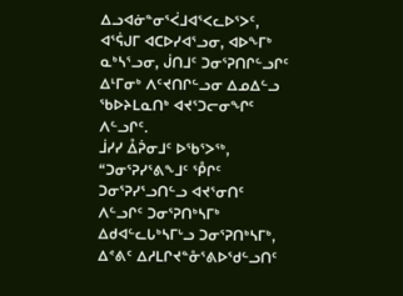ᐃᓗᐊᓃᓐᓂᕐᐹᒧᐊᕐᐸᓚᐅᕐᐳᑦ, ᐊᕐᕌᒍᒥ ᐊᑕᐅᓯᐊᕐᓗᓂ, ᐊᐅᖕᒥᒃ ᓇᒃᓴᕐᓗᓂ, ᒎᑎᒧᑦ ᑐᓂᕐᕈᑎᒋᓪᓗᒋᑦ ᐃᒻᒥᓂᒃ ᐱᑦᔪᑎᒋᓪᓗᓂ ᐃᓄᐃᓪᓗ ᖃᐅᔨᒪᓇᑎᒃ ᐊᔪᕐᑐᓕᓂᖏᑦ ᐱᓪᓗᒋᑦ.
ᒨᓯᓯ ᐂᕉᓂᒧᑦ ᐅᖃᕐᐳᖅ, “ᑐᓂᕐᕈᓯᕐᕕᖕᒧᑦ ᕾᒋᑦ ᑐᓂᕐᕈᓯᕐᓗᑎᓪᓗ ᐊᔪᕐᓂᑎᑦ ᐱᓪᓗᒋᑦ ᑐᓂᕐᕈᑎᒃᓴᒥᒃ ᐃᑯᐊᓪᓚᒐᒃᓴᒥᒡᓗ ᑐᓂᕐᕈᑎᒃᓴᒥᒃ, ᐃᕝᕕᑦ ᐃᓱᒪᒋᔪᓐᓁᕐᕕᐅᖁᓪᓗᑎᑦ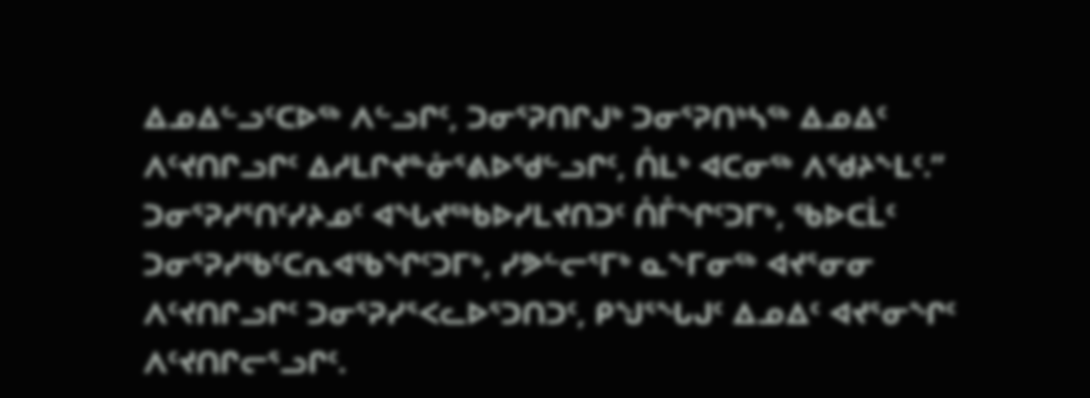ᐃᓄᐃᓪᓗᑦᑕᐅᖅ ᐱᓪᓗᒋᑦ, ᑐᓂᕐᕈᑎᒋᒍᒃ ᑐᓂᕐᕈᑎᒃᓴᖅ ᐃᓄᐃᑦ ᐱᑦᔪᑎᒋᓗᒋᑦ ᐃᓱᒪᒋᔪᓐᓁᕐᕕᐅᖁᓪᓗᒋᑦ, ᑍᒪᒃ ᐊᑕᓂᖅ ᐱᖁᔨᖕᒪᑦ.”
ᑐᓂᕐᕈᓯᕐᑎᑦᓯᔨᓄᑦ ᐊᖓᔪᖅᑲᐅᓯᒪᔪᑎᑐᑦ ᑍᒤᖏᑦᑐᒥᒃ, ᖃᐅᑕᒫᑦ ᑐᓂᕐᕈᓯᖃᑦᑕᕆᐊᖃᖏᑦᑐᒥᒃ, ᓯᕗᓪᓕᕐᒥᒃ ᓇᖕᒥᓂᖅ ᐊᔪᕐᓂᓂ ᐱᑦᔪᑎᒋᓗᒋᑦ ᑐᓂᕐᕈᓯᕐᐸᓚᐅᕐᑐᑎᑐᑦ, ᑭᖑᕐᖓᒍᑦ ᐃᓄᐃᑦ ᐊᔪᕐᓂᖏᑦ ᐱᑦᔪᑎᒋᓕᕐᓗᒋᑦ.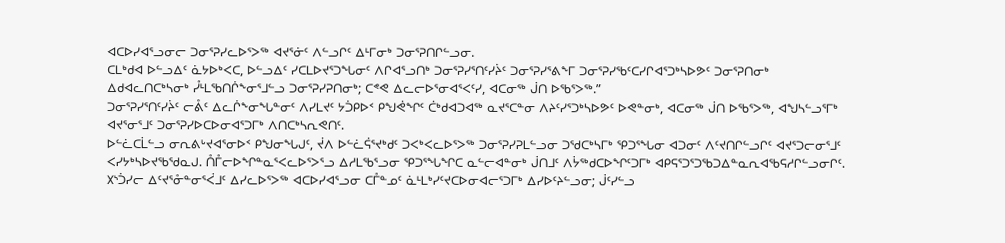ᐊᑕᐅᓯᐊᕐᓗᓂᓕ ᑐᓂᕐᕈᓯᓚᐅᕐᐳᖅ ᐊᔪᕐᓃᑦ ᐱᓪᓗᒋᑦ ᐃᒻᒥᓂᒃ ᑐᓂᕐᕈᑎᒋᓪᓗᓂ.
ᑕᒪᒃᑯᐊ ᐅᓪᓗᐃᑦ ᓈᔭᐅᒃᐸᑕ, ᐅᓪᓗᐃᑦ ᓯᑕᒪᐅᔪᕐᑐᖓᓂᑦ ᐱᒋᐊᕐᓗᑎᒃ ᑐᓂᕐᕈᓯᕐᑎᑦᓯᔩᑦ ᑐᓂᕐᕈᓯᕐᕕᖕᒥ ᑐᓂᕐᕈᓯᖃᑦᑕᓯᒋᐊᕐᑐᒃᓴᐅᕗᑦ ᑐᓂᕐᕈᑎᓂᒃ ᐃᑯᐊᓚᑎᑕᒃᓴᓂᒃ ᓮᒻᒪᖃᑎᒌᖕᓂᕐᒧᓪᓗ ᑐᓂᕐᕈᓯᕈᑎᓂᒃ; ᑕᕝᕙ ᐃᓚᓕᐅᕐᓂᐊᕐᐸᑦᓯ, ᐊᑕᓂᖅ ᒎᑎ ᐅᖃᕐᐳᖅ.”
ᑐᓂᕐᕈᓯᕐᑎᑦᓯᔩᑦ ᓕᕔᑦ ᐃᓚᒌᖕᓂᖓᓐᓂᑦ ᐱᓯᒪᔪᑦ ᔭᑑᑭᐅᑉ ᑭᖑᕚᖏᑦ ᑖᒃᑯᐊᑐᐊᖅ ᓇᔪᕐᑕᓐᓂ ᐱᔨᑦᓯᕐᑐᒃᓴᐅᕗᑦ ᐅᕙᓐᓂᒃ, ᐊᑕᓂᖅ ᒎᑎ ᐅᖃᕐᐳᖅ, ᐊᖑᓴᓪᓗᕐᒥᒃ ᐊᔪᕐᓂᕐᒧᑦ ᑐᓂᕐᕈᓯᐅᑕᐅᓂᐊᕐᑐᒥᒃ ᐱᑎᑕᒃᓴᕆᕙᑎᑦ.
ᐅᓪᓛᑕᒫᓪᓗ ᓂᕆᕕᒡᔪᐊᕐᓂᐅᑉ ᑭᖑᓂᖓᒍᑦ, ᔫᐱ ᐅᓪᓛᕌᕐᔪᒃᑯᑦ ᑐᐸᒃᐸᓚᐅᕐᐳᖅ ᑐᓂᕐᕈᓯᕈᒪᓪᓗᓂ ᑐᖁᑕᒃᓴᒥᒃ ᕿᑐᕐᖓᓂ ᐊᑐᓂᑦ ᐱᑦᔪᑎᒋᓪᓗᒋᑦ ᐊᔪᕐᑐᓕᓂᕐᒧᑦ ᐸᓯᔭᒃᓴᐅᔪᖃᖁᓇᒍ. ᑍᒤᓕᐅᖏᓐᓇᕐᐸᓚᐅᕐᐳᕐᓗ ᐃᓱᒪᖃᕐᓗᓂ ᕿᑐᕐᖓᖏᑕ ᓇᓪᓕᐊᓐᓂᒃ ᒎᑎᒧᑦ ᐱᔮᖅᑯᑕᐅᖏᑦᑐᒥᒃ ᐊᑭᕋᕐᑐᕐᑐᖃᑐᐃᓐᓇᕆᐊᖃᕋᓱᒋᓪᓗᓂᒋᑦ.
᙭ᔅᑑᓯᓕ ᐃᑦᔪᕐᓁᓐᓂᕐᐹᒧᑦ ᐃᓯᓚᐅᕐᐳᖅ ᐊᑕᐅᓯᐊᕐᓗᓂ ᑕᒤᓐᓄᑦ ᓈᒻᒪᒃᓯᑦᔪᑕᐅᓂᐊᓕᕐᑐᒥᒃ ᐃᓯᐅᑦᔨᓪᓗᓂ; ᒎᑦᓯᓪᓗ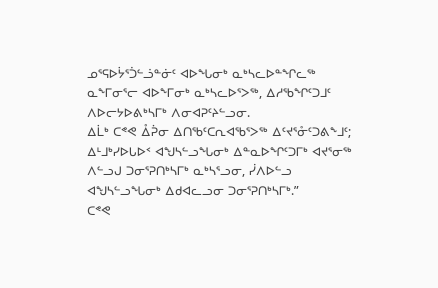ᓄᕐᕋᐅᔮᕐᑑᓪᓘᓐᓃᑦ ᐊᐅᖓᓂᒃ ᓇᒃᓴᓚᐅᓐᖏᓚᖅ ᓇᖕᒥᓂᕐᓕ ᐊᐅᖕᒥᓂᒃ ᓇᒃᓴᓚᐅᕐᐳᖅ, ᐃᓱᖃᖏᑦᑐᒧᑦ ᐱᐅᓕᔭᐅᕕᒃᓴᒥᒃ ᐱᓂᐊᕈᑦᔨᓪᓗᓂ.
ᐃᒫᒃ ᑕᕝᕙ ᐂᕉᓂ ᐃᑎᖃᑦᑕᕆᐊᖃᕐᐳᖅ ᐃᑦᔪᕐᓁᑦᑐᕕᖕᒧᑦ; ᐃᒻᒧᒃᓯᐅᒐᐅᑉ ᐊᖑᓴᓪᓗᖓᓂᒃ ᐃᓐᓇᐅᖏᑦᑐᒥᒃ ᐊᔪᕐᓂᖅ ᐱᓪᓗᒍ ᑐᓂᕐᕈᑎᒃᓴᒥᒃ ᓇᒃᓴᕐᓗᓂ, ᓰᐱᐅᓪᓗ ᐊᖑᓴᓪᓗᖓᓂᒃ ᐃᑯᐊᓚᓗᓂ ᑐᓂᕐᕈᑎᒃᓴᒥᒃ.”
ᑕᕝᕙ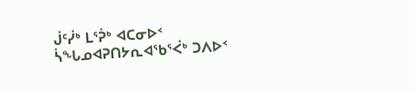ᒎᑦᓰᒃ ᒪᕐᕉᒃ ᐊᑕᓂᐅᑉ ᓵᖓᓄᐊᕈᑎᔭᕆᐊᖃᕐᐹᒃ ᑐᐱᐅᑉ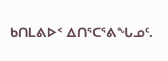ᑲᑎᒪᕕᐅᑉ ᐃᑎᕐᑕᕐᕕᖓᓄᑦ.